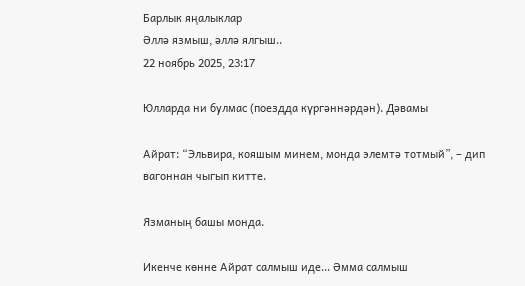Барлык яңалыклар
Әллә язмыш, әллә ялгыш..
22 ноябрь 2025, 23:17

Юлларда ни булмас (поездда күргәннәрдән). Дәвамы

Айрат: “Эльвира, кояшым минем, монда элемтә тотмый”, – дип вагоннан чыгып китте.

Язманың башы монда.

Икенче көнне Айрат салмыш иде... Әмма салмыш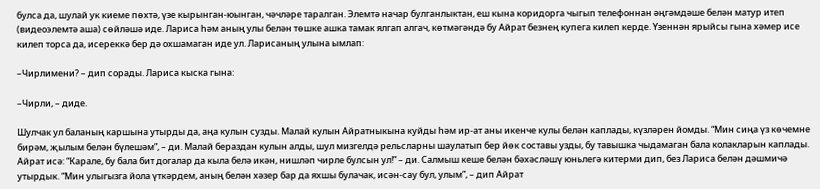булса да, шулай ук киеме пөхтә, үзе кырынган-юынган, чәчләре таралган. Элемтә начар булганлыктан, еш кына коридорга чыгып телефоннан әңгәмдәше белән матур итеп (видеоэлемтә аша) сөйләшә иде. Лариса һәм аның улы белән төшке ашка тамак ялгап алгач, көтмәгәндә бу Айрат безнең купега килеп керде. Үзеннән ярыйсы гына хәмер исе килеп торса да, исереккә бер дә охшамаган иде ул. Ларисаның улына ымлап:

–Чирлимени? – дип сорады. Лариса кыска гына:

–Чирли, – диде.

Шулчак ул баланың каршына утырды да, аңа кулын сузды. Малай кулын Айратныкына куйды һәм ир-ат аны икенче кулы белән каплады, күзләрен йомды. “Мин сиңа үз көчемне бирәм, җылым белән бүлешәм”, – ди. Малай бераздан кулын алды, шул мизгелдә рельсларны шаулатып бер йөк составы узды, бу тавышка чыдамаган бала колакларын каплады. Айрат исә: “Карале, бу бала бит догалар да кыла белә икән, нишләп чирле булсын ул!” – ди. Салмыш кеше белән бәхәсләшү юньлегә китерми дип, без Лариса белән дәшмичә утырдык. “Мин улыгызга йола үткәрдем, аның белән хәзер бар да яхшы булачак, исән-сау бул, улым”, – дип Айрат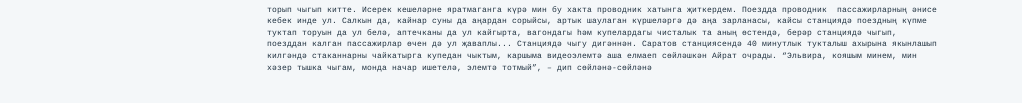торып чыгып китте. Исерек кешеләрне яратмаганга күрә мин бу хакта проводник хатынга җиткердем. Поездда проводник  пассажирларның әнисе кебек инде ул. Салкын да, кайнар суны да аңардан сорыйсы, артык шаулаган күршеләргә дә аңа зарланасы, кайсы станциядә поездның күпме туктап торуын да ул белә, аптечканы да ул кайгырта, вагондагы һәм купелардагы чисталык та аның өстендә, берәр станциядә чыгып, поезддан калган пассажирлар өчен дә ул җаваплы... Станциядә чыгу дигәннән. Саратов станциясендә 40 минутлык тукталыш ахырына якынлашып  килгәндә стаканнарны чайкатырга купедан чыктым, каршыма видеоэлемтә аша елмаеп сөйләшкән Айрат очрады. “Эльвира, кояшым минем, мин хәзер тышка чыгам, монда начар ишетелә, элемтә тотмый”, – дип сөйләнә-сөйләнә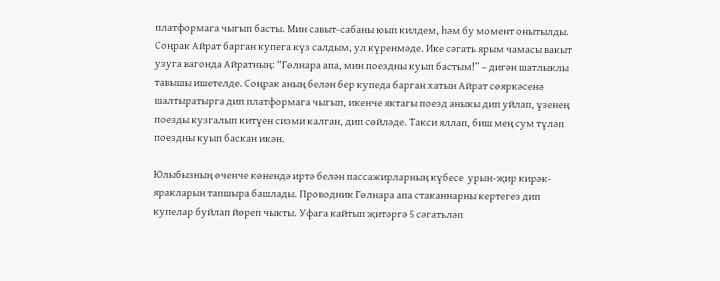платформага чыгып басты. Мин савыт-сабаны юып килдем, һәм бу момент онытылды. Соңрак Айрат барган купега күз салдым, ул күренмәде. Ике сәгать ярым чамасы вакыт узуга вагонда Айратның: “Гөлнара апа, мин поездны куып бастым!” – дигән шатлыклы тавышы ишетелде. Соңрак аның белән бер купеда барган хатын Айрат сөяркәсенә шалтыратырга дип платформага чыгып, икенче яктагы поезд аныкы дип уйлап, үзенең поезды кузгалып китүен сизми калган, дип сөйләде. Такси яллап, биш мең сум түләп поездны куып баскан икән.

Юлыбызның өченче көнендә иртә белән пассажирларның күбесе  урын-җир кирәк-яракларын тапшыра башлады. Проводник Гөлнара апа стаканнарны кертегез дип купелар буйлап йөреп чыкты. Уфага кайтып җитәргә 5 сәгатьләп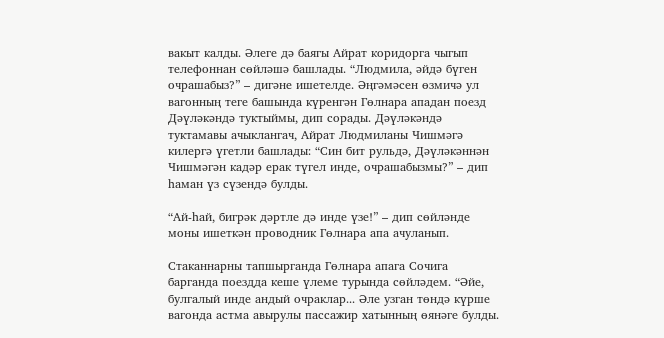вакыт калды. Әлеге дә баягы Айрат коридорга чыгып телефоннан сөйләшә башлады. “Людмила, әйдә бүген очрашабыз?” – дигәне ишетелде. Әңгәмәсен өзмичә ул вагонның теге башында күренгән Гөлнара ападан поезд Дәүләкәндә туктыймы, дип сорады. Дәүләкәндә туктамавы ачыклангач, Айрат Людмиланы Чишмәгә килергә үгетли башлады: “Син бит рульдә, Дәүләкәннән Чишмәгән кадәр ерак түгел инде, очрашабызмы?” – дип һаман үз сүзендә булды.

“Ай-һай, бигрәк дәртле дә инде үзе!” – дип сөйләнде моны ишеткән проводник Гөлнара апа ачуланып.

Стаканнарны тапшырганда Гөлнара апага Сочига барганда поездда кеше үлеме турында сөйләдем. “Әйе, булгалый инде андый очраклар... Әле узган төндә күрше вагонда астма авырулы пассажир хатынның өянәге булды.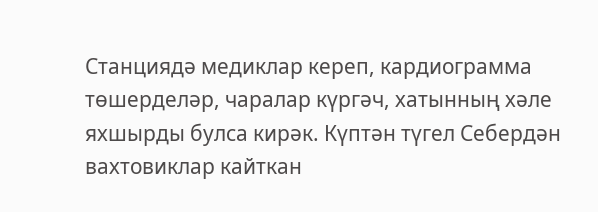Станциядә медиклар кереп, кардиограмма төшерделәр, чаралар күргәч, хатынның хәле яхшырды булса кирәк. Күптән түгел Себердән вахтовиклар кайткан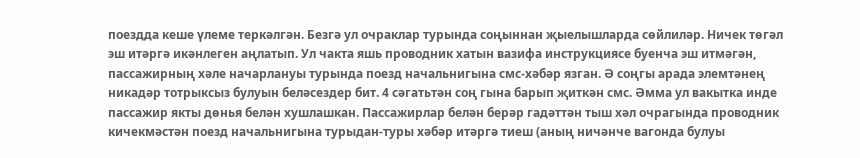поездда кеше үлеме теркәлгән. Безгә ул очраклар турында соңыннан җыелышларда сөйлиләр. Ничек төгәл эш итәргә икәнлеген аңлатып. Ул чакта яшь проводник хатын вазифа инструкциясе буенча эш итмәгән, пассажирның хәле начарлануы турында поезд начальнигына смс-хәбәр язган. Ә соңгы арада элемтәнең никадәр тотрыксыз булуын беләсездер бит. 4 сәгатьтән соң гына барып җиткән смс. Әмма ул вакытка инде пассажир якты дөнья белән хушлашкан. Пассажирлар белән берәр гадәттән тыш хәл очрагында проводник кичекмәстән поезд начальнигына турыдан-туры хәбәр итәргә тиеш (аның ничәнче вагонда булуы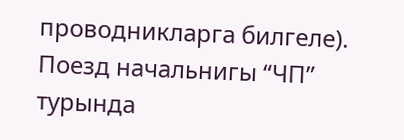проводникларга билгеле). Поезд начальнигы “ЧП” турында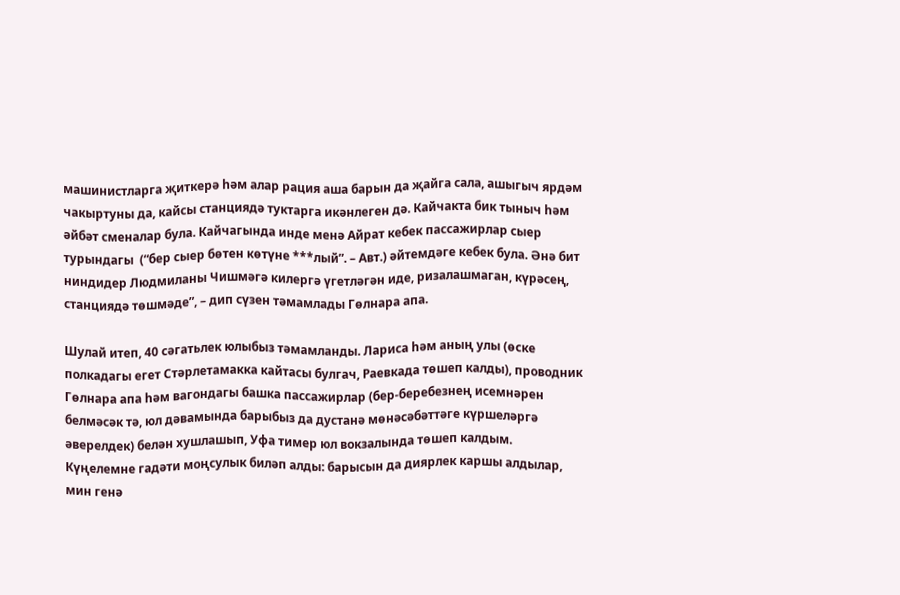машинистларга җиткерә һәм алар рация аша барын да җайга сала, ашыгыч ярдәм чакыртуны да, кайсы станциядә туктарга икәнлеген дә. Кайчакта бик тыныч һәм әйбәт сменалар була. Кайчагында инде менә Айрат кебек пассажирлар сыер турындагы  (“бер сыер бөтен көтүне ***лый”. – Авт.) әйтемдәге кебек була. Әнә бит ниндидер Людмиланы Чишмәгә килергә үгетләгән иде, ризалашмаган, күрәсең, станциядә төшмәде”, – дип сүзен тәмамлады Гөлнара апа.

Шулай итеп, 40 сәгатьлек юлыбыз тәмамланды. Лариса һәм аның улы (өске полкадагы егет Стәрлетамакка кайтасы булгач, Раевкада төшеп калды), проводник Гөлнара апа һәм вагондагы башка пассажирлар (бер-беребезнең исемнәрен белмәсәк тә, юл дәвамында барыбыз да дустанә мөнәсәбәттәге күршеләргә әверелдек) белән хушлашып, Уфа тимер юл вокзалында төшеп калдым. Күңелемне гадәти моңсулык биләп алды: барысын да диярлек каршы алдылар, мин генә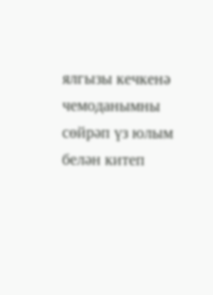ялгызы кечкенә чемоданымны сөйрәп үз юлым белән китеп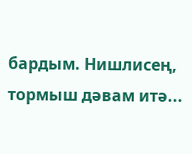бардым. Нишлисең, тормыш дәвам итә...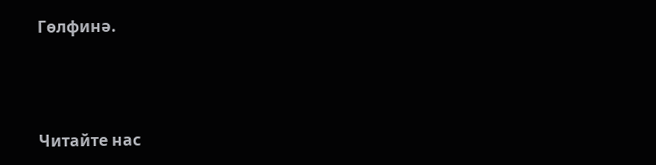Гөлфинә.



Читайте нас